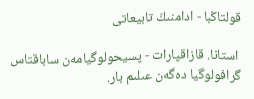قولتاڭبا - ادامنىڭ تابيعاتى

 استانا. قازاقپارات - پسيحولوگيامەن ساباقتاس گرافولوگيا دەگەن عىلىم بار.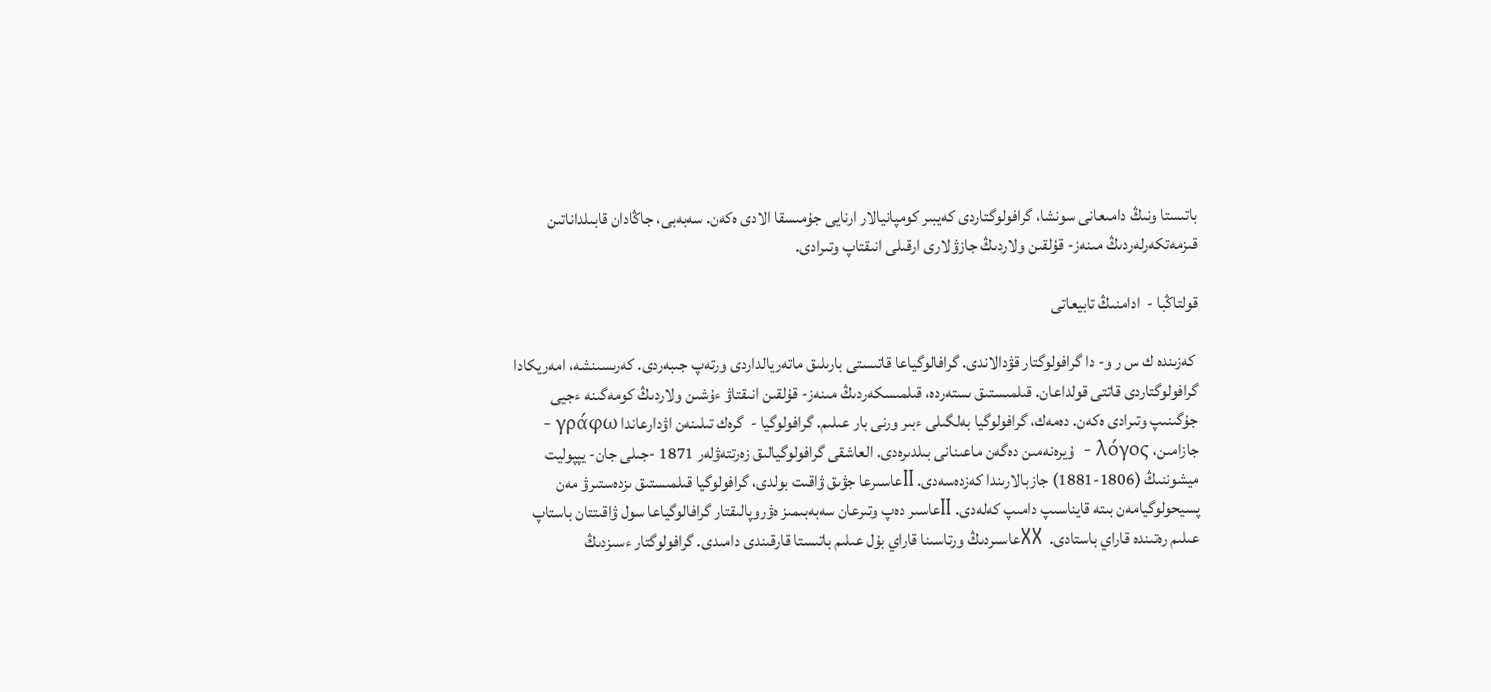باتىستا ونىڭ دامىعانى سونشا، گرافولوگتاردى كەيبىر كومپانيالار ارنايى جۇمىسقا الادى ەكەن. سەبەبى، جاڭادان قابىلداناتىن قىزمەتكەرلەردىڭ مىنەز- قۇلقىن ولاردىڭ جازۋلارى ارقىلى انىقتاپ وتىرادى.

قولتاڭبا -  ادامنىڭ تابيعاتى

 كەزىندە ك س ر و- دا گرافولوگتار قۋدالاندى. گرافالوگياعا قاتىستى بارىلىق ماتەريالداردى ورتەپ جىبەردى. كەرىسىنشە، امەريكادا گرافولوگتاردى قاتتى قولداعان. قىلمىستىق ىستەردە، قىلمىسكەردىڭ مىنەز- قۇلقىن انىقتاۋ ءۇشىن ولاردىڭ كومەگىنە ءجيى جۇگىنىپ وتىرادى ەكەن. دەمەك، گرافولوگيا بەلگىلى ءبىر ورنى بار عىلىم. گرافولوگيا -  گرەك تىلىنەن اۋدارعاندا γράφω -  جازامىن، λόγος -  ۇيرەنەمىن دەگەن ماعىنانى بىلدىرەدى. العاشقى گرافولوگيالىق زەرتتەۋلەر 1871 -جىلى جان- يپپوليت ميشوننىڭ (1806-1881) جازبالارىندا كەزدەسەدى. Ⅱعاسىرعا جۋىق ۋاقىت بولدى، گرافولوگيا قىلمىستىق ىزدەستىرۋ مەن پسيحولوگيامەن بىتە قايناسىپ دامىپ كەلەدى. Ⅱعاسىر دەپ وتىرعان سەبەبىمىز ەۋروپالىقتار گرافالوگياعا سول ۋاقىتتان باستاپ عىلىم رەتىندە قاراي باستادى.  ⅩⅩعاسىردىڭ ورتاسىنا قاراي بۇل عىلىم باتىستا قارقىندى دامىدى. گرافولوگتار ءسىزدىڭ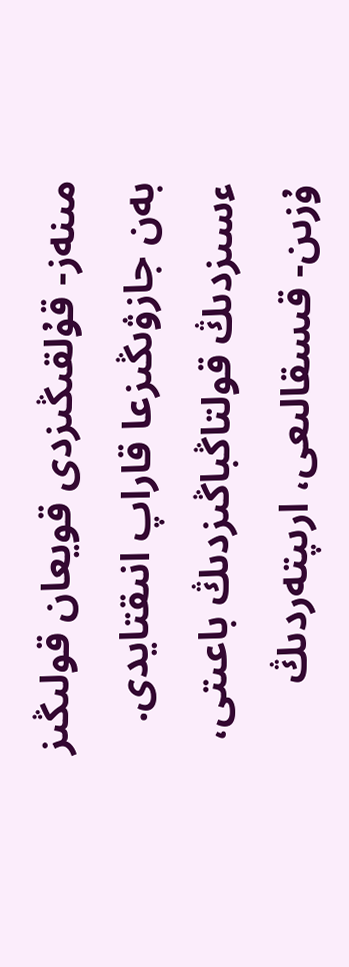مىنەز- قۇلقىڭىزدى قويعان قولىڭىز بەن جازۋىڭىزعا قاراپ انىقتايدى. ءسىزدىڭ قولتاڭباڭىزدىڭ باعىتى، ۇزىن- قىسقالىعى، ارىپتەردىڭ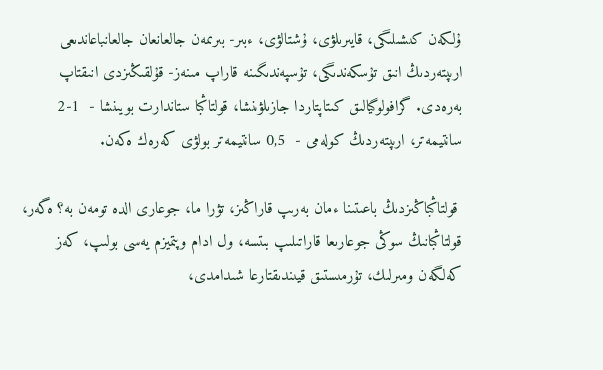ۇلكەن كىشىلىگى، قايىرىلۋى، ۇشتالۋى، ءبىر- بىرىمەن جالعانعان جالعانباعاندىعى ارىپتەردىڭ انىق تۇسكەندىگى، تۇسپەندىگىنە قاراپ مىنەز- قۇلقىڭىزدى انىقتاپ بەرەدى. گرافولوگيالىق كىتاپتاردا جازىلۋىنشا، قولتاڭبا ستاندارت بويىنشا -  1-2 سانتيمەتر، ارىپتەردىڭ كولەمى -  0,5 سانتيمەتر بولۋى كەرەك ەكەن.

 قولتاڭباڭىزدىڭ باعىتىنا ءمان بەرىپ قاراڭىز، تۋرا ما، جوعارى الدە تومەن بە؟ ەگەر، قولتاڭبانىڭ سوڭى جوعارىعا قاراتىلىپ بىتسە، ول ادام وپتميزم يەسى بولىپ، كەز كەلگەن ومىرلىك، تۇرمىستىق قيىندىقتارعا شىدامدى،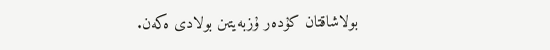بولاشاقتان كۇدەر ۇزبەيتىن بولادى ەكەن.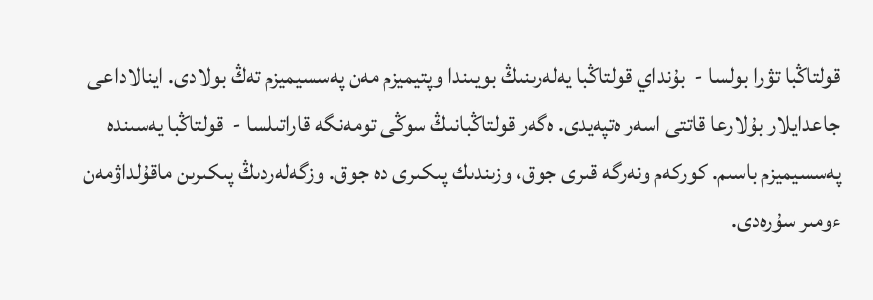قولتاڭبا تۋرا بولسا -  بۇنداي قولتاڭبا يەلەرىنىڭ بويىندا وپتيميزم مەن پەسسيميزم تەڭ بولادى. اينالاداعى جاعدايلار بۇلارعا قاتتى اسەر ەتپەيدى. ەگەر قولتاڭبانىڭ سوڭى تومەنگە قاراتىلسا -  قولتاڭبا يەسىندە پەسسيميزم باسىم. كوركەم ونەرگە قىرى جوق، وزىندىك پىكىرى دە جوق. وزگەلەردىڭ پىكىرىن ماقۇلداۋمەن ءومىر سۇرەدى.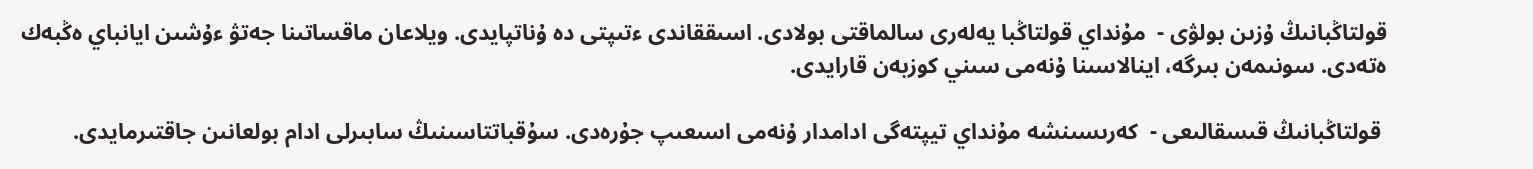قولتاڭبانىڭ ۇزىن بولۋى -  مۇنداي قولتاڭبا يەلەرى سالماقتى بولادى. اسىققاندى ءتىپتى دە ۇناتپايدى. ويلاعان ماقساتىنا جەتۋ ءۇشىن ايانباي ەڭبەك ەتەدى. سونىمەن بىرگە، اينالاسىنا ۇنەمى سىني كوزبەن قارايدى.

 قولتاڭبانىڭ قىسقالىعى -  كەرىسىنشە مۇنداي تيپتەگى ادامدار ۇنەمى اسىعىپ جۇرەدى. سۇقباتتاسىنىڭ سابىرلى ادام بولعانىن جاقتىرمايدى.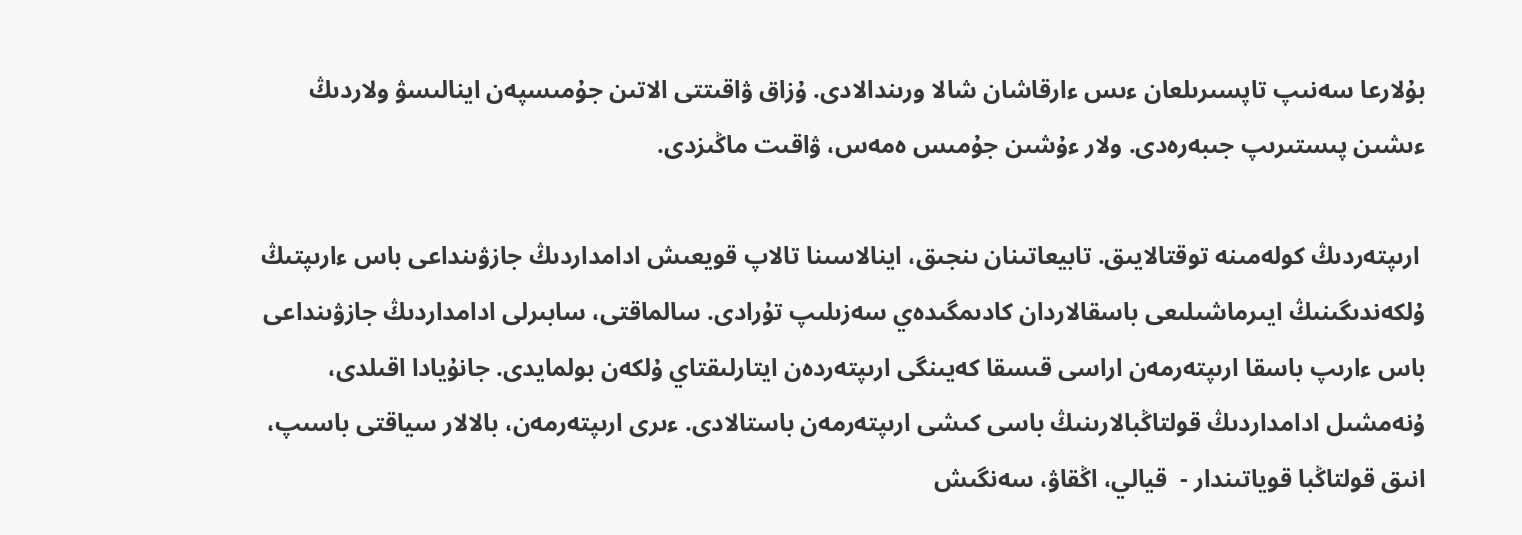بۇلارعا سەنىپ تاپسىرىلعان ءىس ءارقاشان شالا ورىندالادى. ۇزاق ۋاقىتتى الاتىن جۇمىسپەن اينالىسۋ ولاردىڭ ءىشىن پىستىرىپ جىبەرەدى. ولار ءۇشىن جۇمىس ەمەس، ۋاقىت ماڭىزدى.

 ارىپتەردىڭ كولەمىنە توقتالايىق. تابيعاتىنان ىنجىق، اينالاسىنا تالاپ قويعىش ادامداردىڭ جازۋىنداعى باس ءارىپتىڭ ۇلكەندىگىنىڭ ايىرماشىلىعى باسقالاردان كادىمگىدەي سەزىلىپ تۇرادى. سالماقتى، سابىرلى ادامداردىڭ جازۋىنداعى باس ءارىپ باسقا ارىپتەرمەن اراسى قىسقا كەيىنگى ارىپتەردەن ايتارلىقتاي ۇلكەن بولمايدى. جانۇيادا اقىلدى، ۇنەمشىل ادامداردىڭ قولتاڭبالارىنىڭ باسى كىشى ارىپتەرمەن باستالادى. ءىرى ارىپتەرمەن، بالالار سياقتى باسىپ، انىق قولتاڭبا قوياتىندار -  قيالي، اڭقاۋ، سەنگىش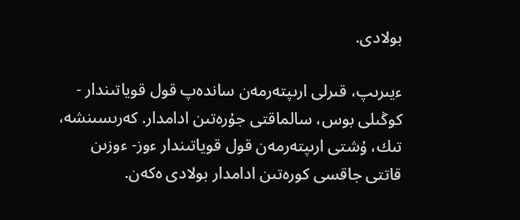بولادى.

ءيىرىپ، قىرلى ارىپتەرمەن ساندەپ قول قوياتىندار -  كوڭىلى بوس، سالماقتى جۇرەتىن ادامدار. كەرىسىنشە، تىك، ۇشتى ارىپتەرمەن قول قوياتىندار ءوز- ءوزىن قاتتى جاقسى كورەتىن ادامدار بولادى ەكەن.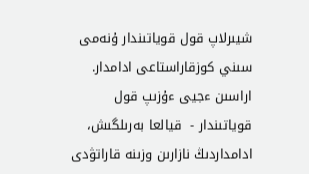شيىرلاپ قول قوياتىندار ۇنەمى سىني كوزقاراستاعى ادامدار. اراسىن ءجيى ءۇزىپ قول قوياتىندار -  قيالعا بەرىلگىش، ادامداردىڭ نازارىن وزىنە قاراتۋدى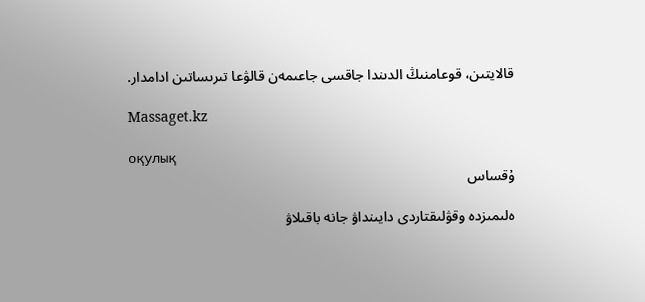قالايتىن، قوعامنىڭ الدىندا جاقسى جاعىمەن قالۋعا تىرىساتىن ادامدار.

Massaget.kz

оқулық
ۇقساس

ەلىمىزدە وقۋلىقتاردى دايىنداۋ جانە باقىلاۋ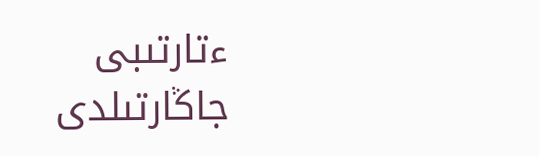ءتارتىبى جاڭارتىلدى